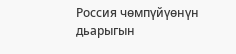Россия чөмпүйүөнүн дьарыгын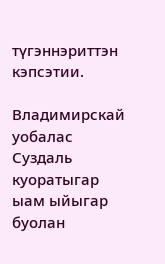түгэннэриттэн кэпсэтии.

Владимирскай уобалас Суздаль куоратыгар ыам ыйыгар буолан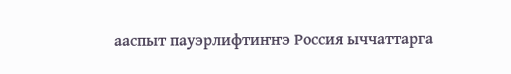ааспыт пауэрлифтиҥҥэ Россия ыччаттарга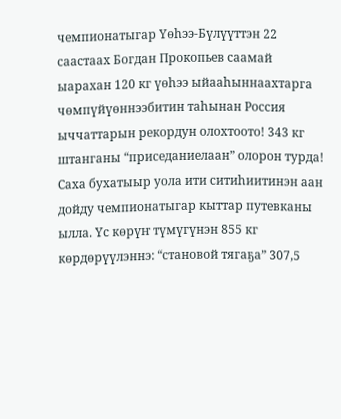чемпионатыгар Үөһээ-Бүлүүттэн 22 саастаах Богдан Прокопьев саамай ыарахан 120 кг үөһээ ыйааһыннаахтарга чөмпүйүөннээбитин таһынан Россия ыччаттарын рекордун олохтоото! 343 кг штанганы “приседаниелаан” олорон турда! Саха бухатыыр уола ити ситиһиитинэн аан дойду чемпионатыгар кыттар путевканы ылла. Үс көрүҥ түмүгүнэн 855 кг көрдөрүүлэннэ: “становой тягаҕа” 307,5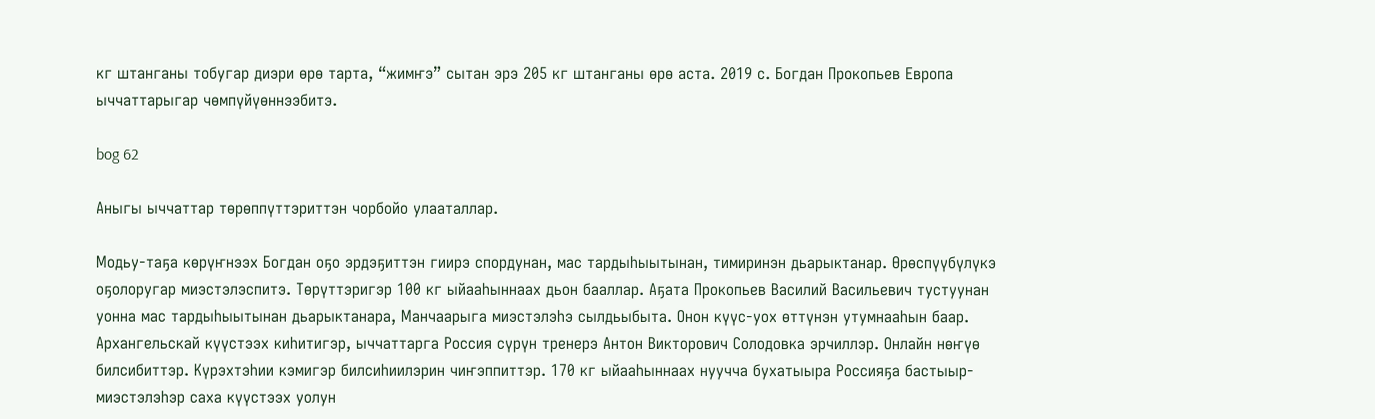кг штанганы тобугар диэри өрө тарта, “жимҥэ” сытан эрэ 205 кг штанганы өрө аста. 2019 с. Богдан Прокопьев Европа ыччаттарыгар чөмпүйүөннээбитэ.

bog 62

Аныгы ыччаттар төрөппүттэриттэн чорбойо улааталлар.

Модьу-таҕа көрүҥнээх Богдан оҕо эрдэҕиттэн гиирэ спордунан, мас тардыһыытынан, тимиринэн дьарыктанар. Өрөспүүбүлүкэ оҕолоругар миэстэлэспитэ. Төрүттэригэр 100 кг ыйааһыннаах дьон бааллар. Аҕата Прокопьев Василий Васильевич тустуунан уонна мас тардыһыытынан дьарыктанара, Манчаарыга миэстэлэһэ сылдьыбыта. Онон күүс-уох өттүнэн утумнааһын баар. Архангельскай күүстээх киһитигэр, ыччаттарга Россия сүрүн тренерэ Антон Викторович Солодовка эрчиллэр. Онлайн нөҥүө билсибиттэр. Күрэхтэһии кэмигэр билсиһиилэрин чиҥэппиттэр. 170 кг ыйааһыннаах нуучча бухатыыра Россияҕа бастыыр-миэстэлэһэр саха күүстээх уолун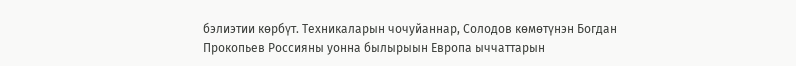бэлиэтии көрбүт. Техникаларын чочуйаннар, Солодов көмөтүнэн Богдан Прокопьев Россияны уонна былырыын Европа ыччаттарын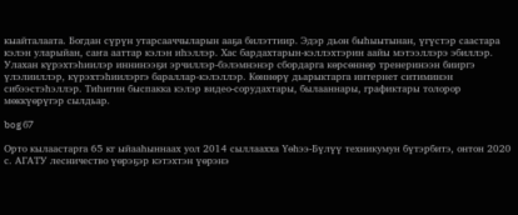кыайталаата. Богдан сүрүн утарсааччыларын ааҕа билэттиир. Эдэр дьон быһыытынан, үгүстэр саастара кэлэн уларыйан, саҥа ааттар кэлэн иһэллэр. Хас бардахтарын-кэллэхтэрин аайы мэтээллэрэ эбиллэр. Улахан күрэхтэһиилэр иннинээҕи эрчиллэр-бэлэмнэнэр сбордарга көрсөннөр тренеринээн бииргэ үлэлииллэр, күрэхтэһиилэргэ бараллар-кэлэллэр. Көннөрү дьарыктарга интернет ситиминэн сибээстэһэллэр. Тиһигин быспакка кэлэр видео-сорудахтары, былааннары, графиктары толорор мөккүөрүгэр сылдьар.

bog б7

Орто кылаастарга 65 кг ыйааһыннаах уол 2014 сыллаахха Үөһээ-Бүлүү техникумун бүтэрбитэ, онтон 2020 с. АГАТУ лесничество үөрэҕэр кэтэхтэн үөрэнэ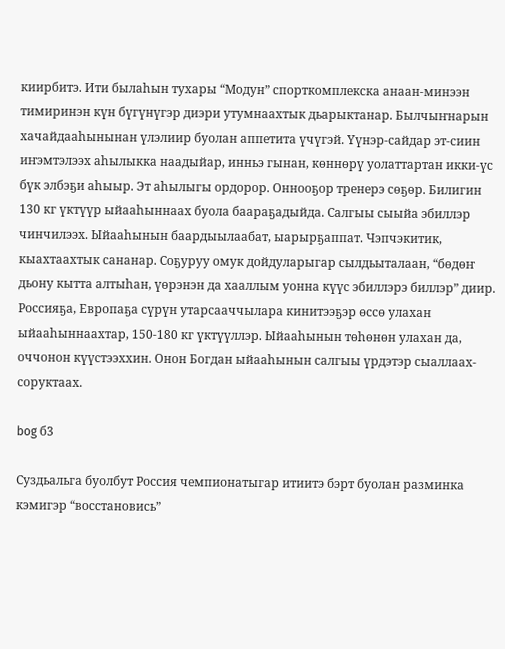киирбитэ. Ити былаһын тухары “Модун” спорткомплекска анаан-минээн тимиринэн күн бүгүнүгэр диэри утумнаахтык дьарыктанар. Былчыҥнарын хачайдааһынынан үлэлиир буолан аппетита үчүгэй. Үүнэр-сайдар эт-сиин иҥэмтэлээх аһылыкка наадыйар, инньэ гынан, көннөрү уолаттартан икки-үс бүк элбэҕи аһыыр. Эт аһылыгы ордорор. Оннооҕор тренерэ сөҕөр. Билигин 130 кг үктүүр ыйааһыннаах буола баараҕадыйда. Салгыы сыыйа эбиллэр чинчилээх. Ыйааһынын баардыылаабат, ыарырҕаппат. Чэпчэкитик, кыахтаахтык сананар. Соҕуруу омук дойдуларыгар сылдьыталаан, “бөдөҥ дьону кытта алтыһан, үөрэнэн да хааллым уонна күүс эбиллэрэ биллэр” диир. Россияҕа, Европаҕа сүрүн утарсааччылара кинитээҕэр өссө улахан ыйааһыннаахтар, 150-180 кг үктүүллэр. Ыйааһынын төһөнөн улахан да, оччонон күүстээххин. Онон Богдан ыйааһынын салгыы үрдэтэр сыаллаах-соруктаах.

bog б3

Суздьальга буолбут Россия чемпионатыгар итиитэ бэрт буолан разминка кэмигэр “восстановись”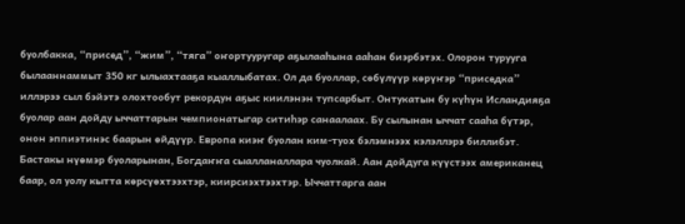буолбакка, “присед”, “жим”, “тяга” оҥортууругар аҕылааһына ааһан биэрбэтэх. Олорон турууга былааннаммыт 350 кг ылыахтааҕа кыаллыбатах. Ол да буоллар, сөбүлүүр көрүҥэр “приседка” иллэрээ сыл бэйэтэ олохтообут рекордун аҕыс киилэнэн тупсарбыт. Онтукатын бу күһүн Исландияҕа буолар аан дойду ыччаттарын чемпионатыгар ситиһэр санаалаах. Бу сылынан ыччат сааһа бүтэр, онон эппиэтинэс баарын өйдүүр. Европа киэҥ буолан ким-туох бэлэмнээх кэлэллэрэ биллибэт. Бастакы нүөмэр буоларынан, Богдаҥҥа сыалланаллара чуолкай. Аан дойдуга күүстээх американец баар, ол уолу кытта көрсүөхтээхтэр, киирсиэхтээхтэр. Ыччаттарга аан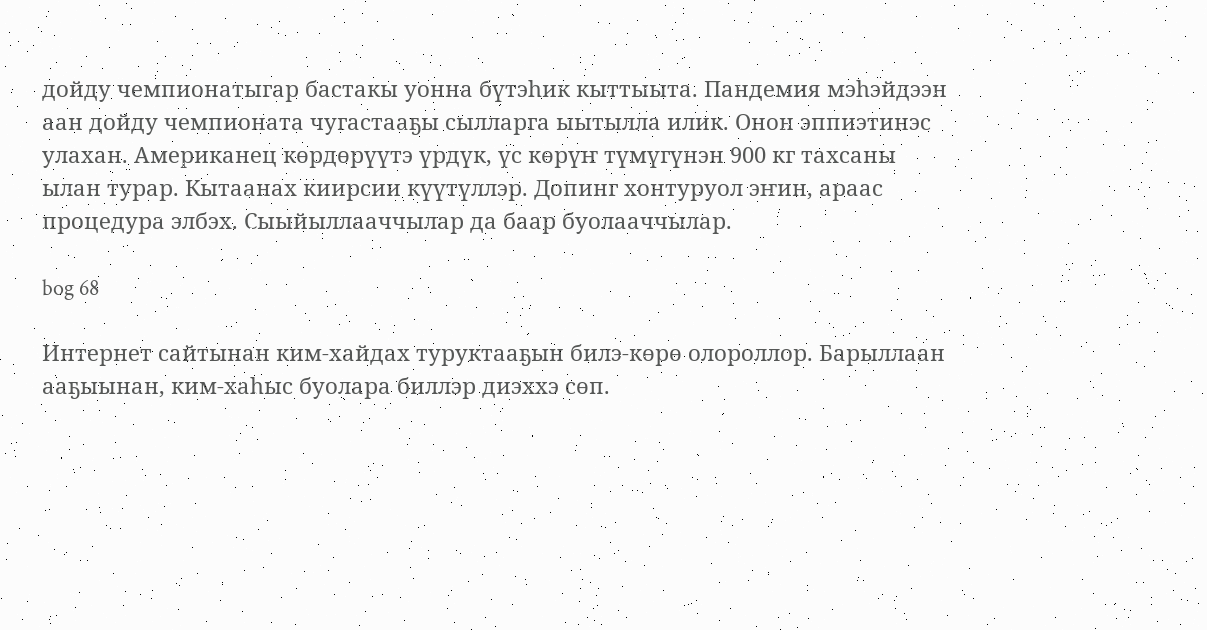дойду чемпионатыгар бастакы уонна бүтэһик кыттыыта. Пандемия мэһэйдээн аан дойду чемпионата чугастааҕы сылларга ыытылла илик. Онон эппиэтинэс улахан. Американец көрдөрүүтэ үрдүк, үс көрүҥ түмүгүнэн 900 кг тахсаны ылан турар. Кытаанах киирсии күүтүллэр. Допинг хонтуруол эҥин, араас процедура элбэх. Сыыйыллааччылар да баар буолааччылар.

bog 68

Интернет сайтынан ким-хайдах туруктааҕын билэ-көрө олороллор. Барыллаан ааҕыынан, ким-хаһыс буолара биллэр диэххэ сөп.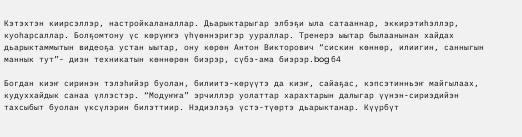Кэтэхтэн киирсэллэр, настройкаланаллар. Дьарыктарыгар элбэҕи ыла сатааннар, эккирэтиһэллэр, куоһарсаллар. Болҕомтону үс көрүҥҥэ үһүөннэригэр уураллар. Тренерэ ыытар былаанынан хайдах дьарыктаммытын видеоҕа устан ыытар, ону көрөн Антон Викторович “сискин көннөр, илиигин, санныгын маннык тут”- диэн техникатын көннөрөн биэрэр, сүбэ-ама биэрэр.bog б4

Богдан киэҥ сиринэн тэлэһийэр буолан, билиитэ-көрүүтэ да киэҥ, сайаҕас, кэпсэтинньэҥ майгылаах, кудуххайдык санаа үллэстэр. “Модуҥҥа” эрчиллэр уолаттар харахтарын далыгар үүнэн-сириэдийэн тахсыбыт буолан үксүлэрин билэттиир. Нэдиэлэҕэ үстэ-түөртэ дьарыктанар. Күүрбүт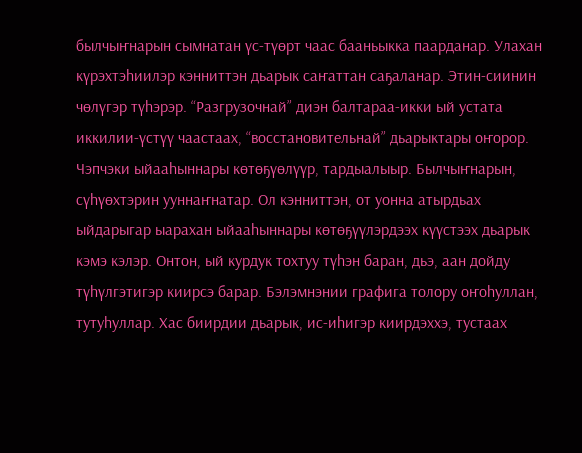былчыҥнарын сымнатан үс-түөрт чаас бааньыкка паарданар. Улахан күрэхтэһиилэр кэнниттэн дьарык саҥаттан саҕаланар. Этин-сиинин чөлүгэр түһэрэр. “Разгрузочнай” диэн балтараа-икки ый устата иккилии-үстүү чаастаах, “восстановительнай” дьарыктары оҥорор. Чэпчэки ыйааһыннары көтөҕүөлүүр, тардыалыыр. Былчыҥнарын, сүһүөхтэрин ууннаҥнатар. Ол кэнниттэн, от уонна атырдьах ыйдарыгар ыарахан ыйааһыннары көтөҕүүлэрдээх күүстээх дьарык кэмэ кэлэр. Онтон, ый курдук тохтуу түһэн баран, дьэ, аан дойду түһүлгэтигэр киирсэ барар. Бэлэмнэнии графига толору оҥоһуллан, тутуһуллар. Хас биирдии дьарык, ис-иһигэр киирдэххэ, тустаах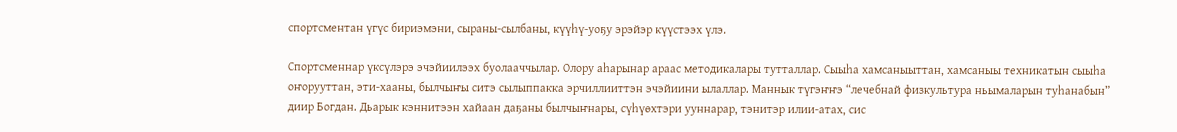спортсментан үгүс бириэмэни, сыраны-сылбаны, күүһү-уоҕу эрэйэр күүстээх үлэ.

Спортсменнар үксүлэрэ эчэйиилээх буолааччылар. Олору аһарынар араас методикалары тутталлар. Сыыһа хамсаныыттан, хамсаныы техникатын сыыһа оҥорууттан, эти-хааны, былчыҥы ситэ сылыппакка эрчиллииттэн эчэйиини ылаллар. Маннык түгэҥҥэ “лечебнай физкультура ньымаларын туһанабын” диир Богдан. Дьарык кэннитээн хайаан даҕаны былчыҥнары, сүһүөхтэри ууннарар, тэнитэр илии-атах, сис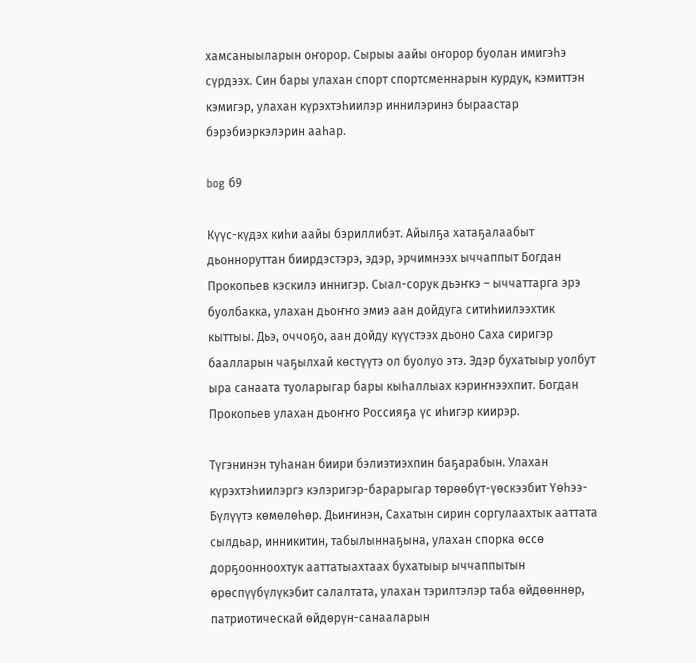хамсаныыларын оҥорор. Сырыы аайы оҥорор буолан имигэһэ сүрдээх. Син бары улахан спорт спортсменнарын курдук, кэмиттэн кэмигэр, улахан күрэхтэһиилэр иннилэринэ быраастар бэрэбиэркэлэрин ааһар.

bog б9

Күүс-күдэх киһи аайы бэриллибэт. Айылҕа хатаҕалаабыт дьонноруттан биирдэстэрэ, эдэр, эрчимнээх ыччаппыт Богдан Прокопьев кэскилэ иннигэр. Сыал-сорук дьэҥкэ – ыччаттарга эрэ буолбакка, улахан дьоҥҥо эмиэ аан дойдуга ситиһиилээхтик кыттыы. Дьэ, оччоҕо, аан дойду күүстээх дьоно Саха сиригэр баалларын чаҕылхай көстүүтэ ол буолуо этэ. Эдэр бухатыыр уолбут ыра санаата туоларыгар бары кыһаллыах кэриҥнээхпит. Богдан Прокопьев улахан дьоҥҥо Россияҕа үс иһигэр киирэр.

Түгэнинэн туһанан биири бэлиэтиэхпин баҕарабын. Улахан күрэхтэһиилэргэ кэлэригэр-барарыгар төрөөбүт-үөскээбит Үөһээ-Бүлүүтэ көмөлөһөр. Дьиҥинэн, Сахатын сирин соргулаахтык ааттата сылдьар, инникитин, табылыннаҕына, улахан спорка өссө дорҕоонноохтук ааттатыахтаах бухатыыр ыччаппытын өрөспүүбүлүкэбит салалтата, улахан тэрилтэлэр таба өйдөөннөр, патриотическай өйдөрүн-санааларын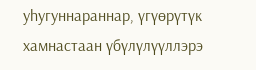уһугуннараннар, үгүөрүтүк хамнастаан үбүлүлүүллэрэ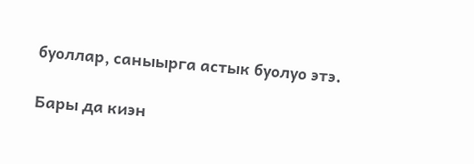буоллар, саныырга астык буолуо этэ.

Бары да киэн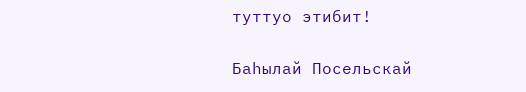туттуо этибит!

Баһылай Посельскай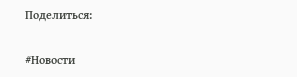Поделиться:

#Новости